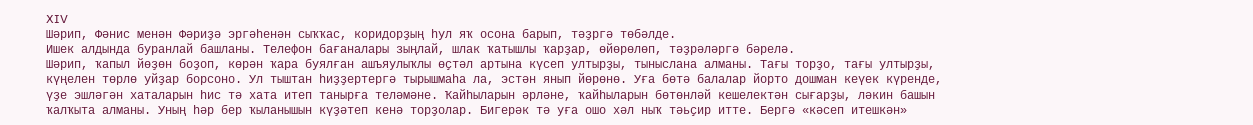XIV
Шәрип, Фәнис менән Фәриҙә эргәһенән сыҡҡас, коридорҙың һул яҡ осона барып, тәҙргә төбәлде.
Ишек алдында буранлай башланы. Телефон бағаналары зыңлай, шлак ҡатышлы ҡарҙар, өйөрөлөп, тәҙрәләргә бәрелә.
Шәрип, ҡапыл йөҙөн боҙоп, көрән ҡара буялған ашъяулыҡлы өҫтәл артына күсеп ултырҙы, тыныслана алманы. Тағы торҙо, тағы ултырҙы, күңелен төрлө уйҙар борсоно. Ул тыштан һиҙҙертергә тырышмаһа ла, эстән янып йөрөнө. Уға бөтә балалар йорто дошман кеүек күренде, үҙе эшләгән хаталарын һис тә хата итеп танырға теләмәне. Ҡайһыларын әрләне, ҡайһыларын бөтөнләй кешелектән сығарҙы, ләкин башын ҡалҡыта алманы. Уның һәр бер ҡыланышын күҙәтеп кенә торҙолар. Бигерәк тә уға ошо хәл ныҡ тәьҫир итте. Бергә «кәсеп итешкән»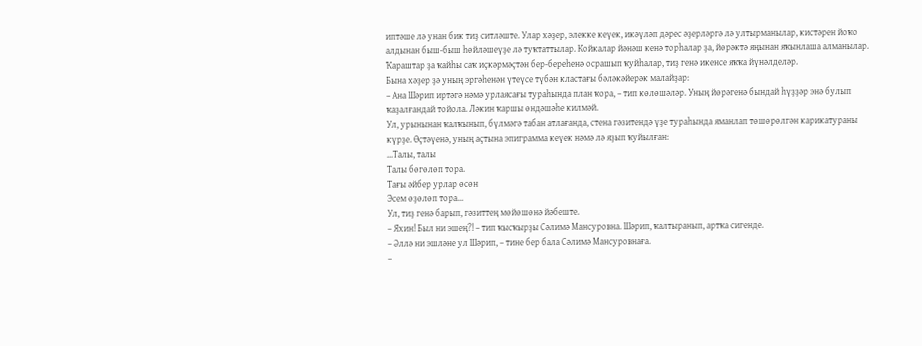иптәше лә унан бик тиҙ ситләште. Улар хәҙер, элекке кеүек, икәүләп дәрес әҙерләргә лә ултырманылар, кистәрен йоҡо алдынан быш-быш һөйләшеүҙе лә туҡтаттылар. Койкалар йәнәш кенә торһалар ҙа, йөрәктә яңынан яҡынлаша алманылар. Ҡараштар ҙа ҡайһы саҡ иҫкәрмәҫтән бер-береһенә осрашып ҡуйһалар, тиҙ генә икенсе яҡҡа йүнәлделәр.
Бына хәҙер ҙә уның эргәһенән үтеүсе түбән кластағы бәләкәйерәк малайҙар:
– Ана Шәрип иртәгә нәмә урлаясағы тураһында план ҡора, – тип көлөшәләр. Уның йөрәгенә бындай һүҙҙәр энә булып ҡаҙалғандай тойола. Ләкин ҡаршы өндәшәһе килмәй.
Ул, урынынан ҡалҡынып, бүлмәгә табан атлағанда, стена гәзитендә үҙе тураһында яманлап төшөрөлгән карикатураны күрҙе. Өҫтәүенә, уның аҫтына эпиграмма кеүек нәмә лә яҙып ҡуйылған:
...Талы, талы
Талы бөгөлөп тора.
Тағы әйбер урлар өсөн
Эсем өҙөлөп тора...
Ул, тиҙ генә барып, гәзиттең мөйөшөнә йәбеште.
– Яхин! Был ни эшең?! – тип ҡысҡырҙы Сәлимә Мансуровна. Шәрип, ҡалтыранып, артҡа сигенде.
– Әллә ни эшләне ул Шәрип, – тине бер бала Сәлимә Мансуровнаға.
–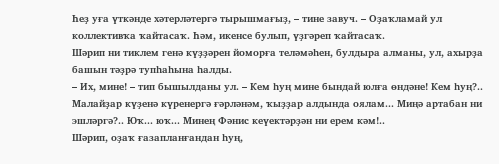Һеҙ уға үткәнде хәтерләтергә тырышмағыҙ, – тине завуч. – Оҙаҡламай ул коллективҡа ҡайтасаҡ. Һәм, икенсе булып, үҙгәреп ҡайтасаҡ.
Шәрип ни тиклем генә күҙҙәрен йоморға теләмәһен, булдыра алманы, ул, ахырҙа башын тәҙрә тупһаһына һалды.
– Их, мине! – тип бышылданы ул. – Кем һуң мине бындай юлға өндәне! Кем һуң?.. Малайҙар күҙенә күренергә ғәрләнәм, ҡыҙҙар алдында оялам... Миңә артабан ни эшләргә?.. Юҡ... юҡ... Минең Фәнис кеүектәрҙән ни ерем кәм!..
Шәрип, оҙаҡ ғазапланғандан һуң,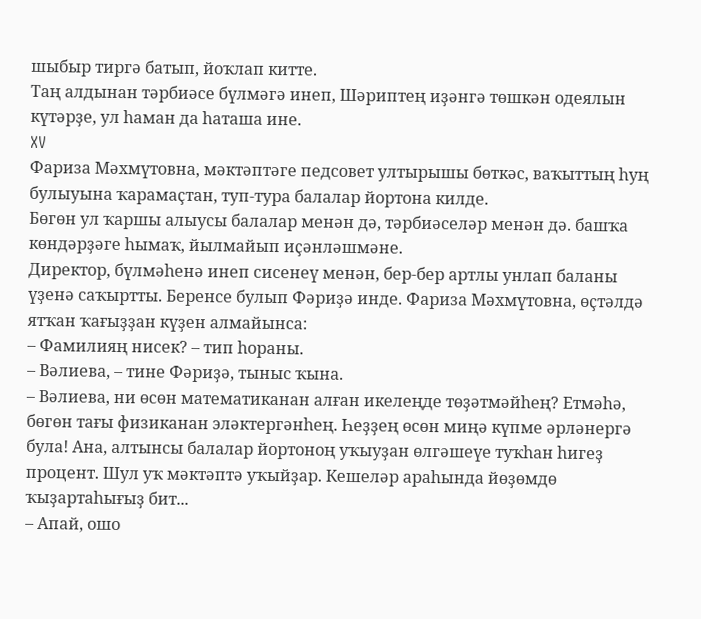шыбыр тиргә батып, йоҡлап китте.
Таң алдынан тәрбиәсе бүлмәгә инеп, Шәриптең иҙәнгә төшкән одеялын күтәрҙе, ул һаман да һаташа ине.
XV
Фариза Мәхмүтовна, мәктәптәге педсовет ултырышы бөткәс, ваҡыттың һуң булыуына ҡарамаҫтан, туп-тура балалар йортона килде.
Бөгөн ул ҡаршы алыусы балалар менән дә, тәрбиәселәр менән дә. башҡа көндәрҙәге һымаҡ, йылмайып иҫәнләшмәне.
Директор, бүлмәһенә инеп сисенеү менән, бер-бер артлы унлап баланы үҙенә саҡыртты. Беренсе булып Фәриҙә инде. Фариза Мәхмүтовна, өҫтәлдә ятҡан ҡағыҙҙан күҙен алмайынса:
– Фамилияң нисек? – тип һораны.
– Вәлиева, – тине Фәриҙә, тыныс ҡына.
– Вәлиева, ни өсөн математиканан алған икелеңде төҙәтмәйһең? Етмәһә, бөгөн тағы физиканан эләктергәнһең. Һеҙҙең өсөн миңә күпме әрләнергә була! Ана, алтынсы балалар йортоноң уҡыуҙан өлгәшеүе туҡһан һигеҙ процент. Шул уҡ мәктәптә уҡыйҙар. Кешеләр араһында йөҙөмдө ҡыҙартаһығыҙ бит...
– Апай, ошо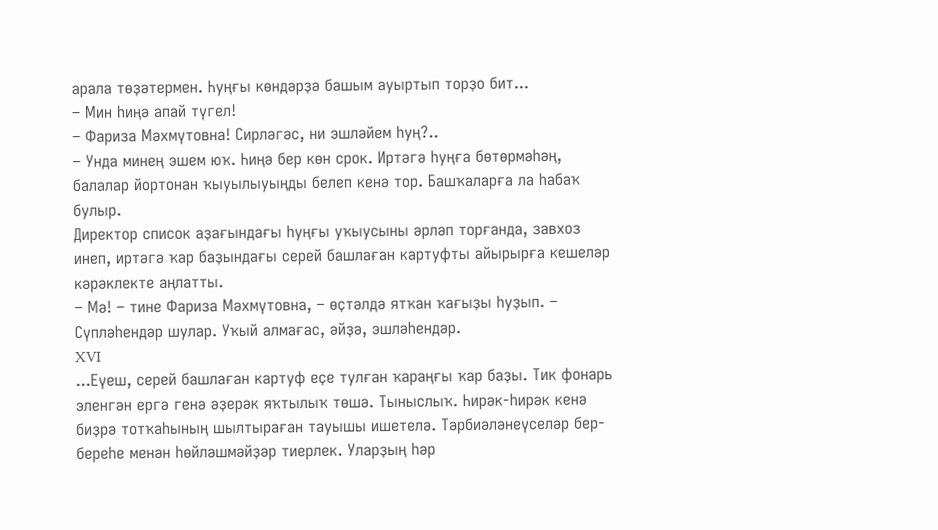арала төҙәтермен. Һуңғы көндәрҙә башым ауыртып торҙо бит...
– Мин һиңә апай түгел!
– Фариза Мәхмүтовна! Сирләгәс, ни эшләйем һуң?..
– Унда минең эшем юҡ. Һиңә бер көн срок. Иртәгә һуңға бөтөрмәһәң, балалар йортонан ҡыуылыуыңды белеп кенә тор. Башҡаларға ла һабаҡ булыр.
Директор список аҙағындағы һуңғы уҡыусыны әрләп торғанда, завхоз инеп, иртәгә ҡар баҙындағы серей башлаған картуфты айырырға кешеләр кәрәклекте аңлатты.
– Мә! – тине Фариза Мәхмүтовна, – өҫтәлдә ятҡан ҡағыҙы һуҙып. – Сүпләһендәр шулар. Уҡый алмағас, әйҙә, эшләһендәр.
XVI
...Еүеш, серей башлаған картуф еҫе тулған ҡараңғы ҡар баҙы. Тик фонарь эленгән ергә генә әҙерәк яҡтылыҡ төшә. Тыныслыҡ. Һирәк-һирәк кенә биҙрә тотҡаһының шылтыраған тауышы ишетелә. Тәрбиәләнеүселәр бер-береһе менән һөйләшмәйҙәр тиерлек. Уларҙың һәр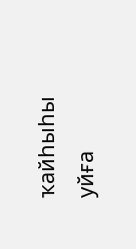ҡайһыһы уйға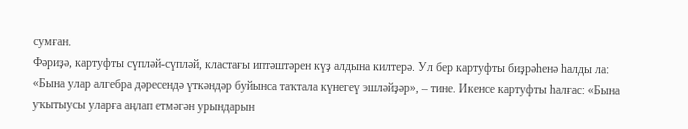сумған.
Фәриҙә, картуфты сүпләй-сүпләй, кластағы иптәштәрен күҙ алдына килтерә. Ул бер картуфты биҙрәһенә һалды ла: «Бына улар алгебра дәресендә үткәндәр буйынса таҡтала күнегеү эшләйҙәр», – тине. Икенсе картуфты һалғас: «Бына уҡытыусы уларға аңлап етмәгән урындарын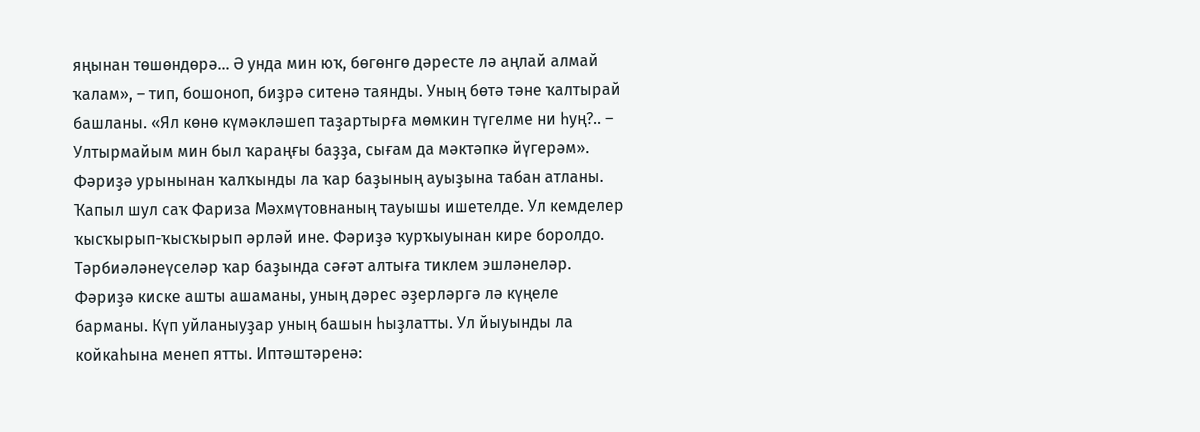яңынан төшөндөрә... Ә унда мин юҡ, бөгөнгө дәресте лә аңлай алмай ҡалам», – тип, бошоноп, биҙрә ситенә таянды. Уның бөтә тәне ҡалтырай башланы. «Ял көнө күмәкләшеп таҙартырға мөмкин түгелме ни һуң?.. – Ултырмайым мин был ҡараңғы баҙҙа, сығам да мәктәпкә йүгерәм». Фәриҙә урынынан ҡалҡынды ла ҡар баҙының ауыҙына табан атланы. Ҡапыл шул саҡ Фариза Мәхмүтовнаның тауышы ишетелде. Ул кемделер ҡысҡырып-ҡысҡырып әрләй ине. Фәриҙә ҡурҡыуынан кире боролдо.
Тәрбиәләнеүселәр ҡар баҙында сәғәт алтыға тиклем эшләнеләр. Фәриҙә киске ашты ашаманы, уның дәрес әҙерләргә лә күңеле барманы. Күп уйланыуҙар уның башын һыҙлатты. Ул йыуынды ла койкаһына менеп ятты. Иптәштәренә: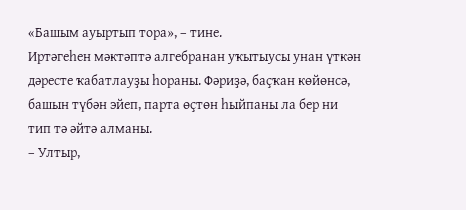«Башым ауыртып тора», – тине.
Иртәгеһен мәктәптә алгебранан уҡытыусы унан үткән дәресте ҡабатлауҙы һораны. Фәриҙә, баҫҡан көйөнсә, башын түбән эйеп, парта өҫтөн һыйпаны ла бер ни тип тә әйтә алманы.
– Ултыр,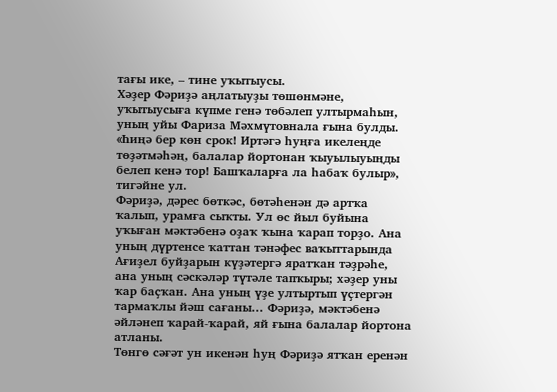тағы ике, – тине уҡытыусы.
Хәҙер Фәриҙә аңлатыуҙы төшөнмәне, уҡытыусыға күпме генә төбәлеп ултырмаһын, уның уйы Фариза Мәхмүтовнала ғына булды. «Һиңә бер көн срок! Иртәгә һуңға икелеңде төҙәтмәһәң, балалар йортонан ҡыуылыуыңды белеп кенә тор! Башҡаларға ла һабаҡ булыр», тигәйне ул.
Фәриҙә, дәрес бөткәс, бөтәһенән дә артҡа ҡалып, урамға сыҡты. Ул өс йыл буйына уҡыған мәктәбенә оҙаҡ ҡына ҡарап торҙо. Ана уның дүртенсе ҡаттан тәнәфес ваҡыттарында Ағиҙел буйҙарын күҙәтергә яратҡан тәҙрәһе, ана уның сәскәләр түтәле тапҡыры; хәҙер уны ҡар баҫҡан. Ана уның үҙе ултыртып үҫтергән тармаҡлы йәш сағаны... Фәриҙә, мәктәбенә әйләнеп ҡарай-ҡарай, яй ғына балалар йортона атланы.
Төнгө сәғәт ун икенән һуң Фәриҙә ятҡан еренән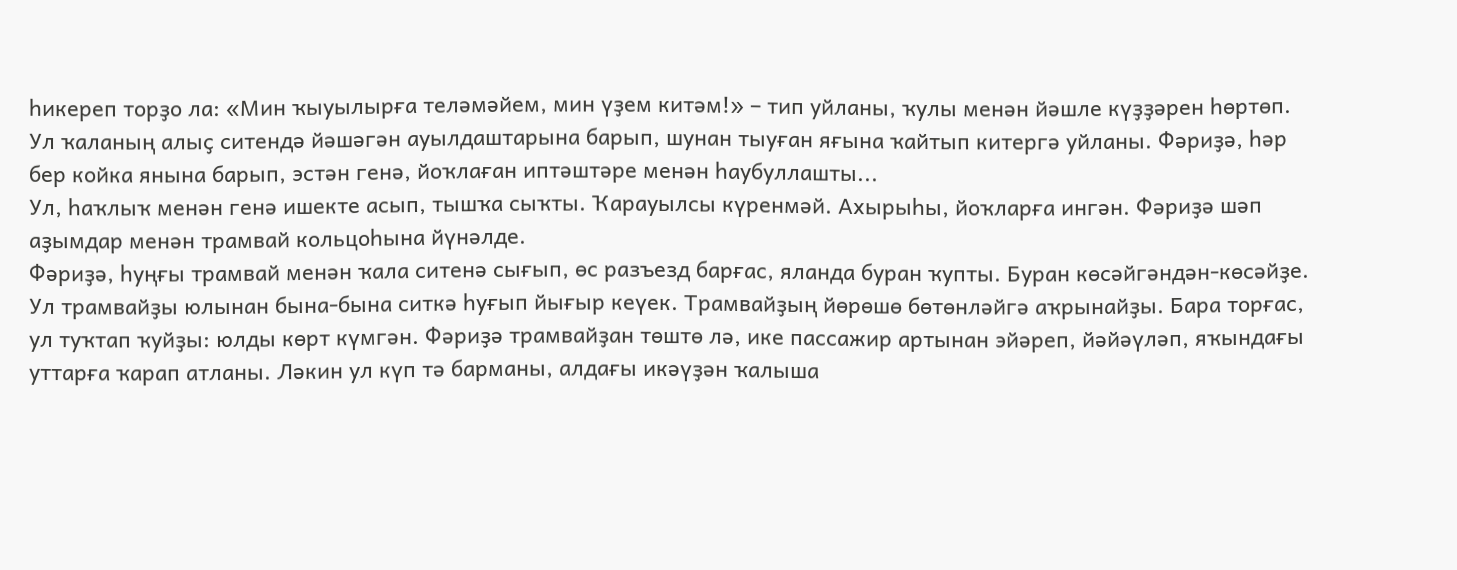һикереп торҙо ла: «Мин ҡыуылырға теләмәйем, мин үҙем китәм!» – тип уйланы, ҡулы менән йәшле күҙҙәрен һөртөп. Ул ҡаланың алыҫ ситендә йәшәгән ауылдаштарына барып, шунан тыуған яғына ҡайтып китергә уйланы. Фәриҙә, һәр бер койка янына барып, эстән генә, йоҡлаған иптәштәре менән һаубуллашты...
Ул, һаҡлыҡ менән генә ишекте асып, тышҡа сыҡты. Ҡарауылсы күренмәй. Ахырыһы, йоҡларға ингән. Фәриҙә шәп аҙымдар менән трамвай кольцоһына йүнәлде.
Фәриҙә, һуңғы трамвай менән ҡала ситенә сығып, өс разъезд барғас, яланда буран ҡупты. Буран көсәйгәндән-көсәйҙе. Ул трамвайҙы юлынан бына-бына ситкә һуғып йығыр кеүек. Трамвайҙың йөрөшө бөтөнләйгә аҡрынайҙы. Бара торғас, ул туҡтап ҡуйҙы: юлды көрт күмгән. Фәриҙә трамвайҙан төштө лә, ике пассажир артынан эйәреп, йәйәүләп, яҡындағы уттарға ҡарап атланы. Ләкин ул күп тә барманы, алдағы икәүҙән ҡалыша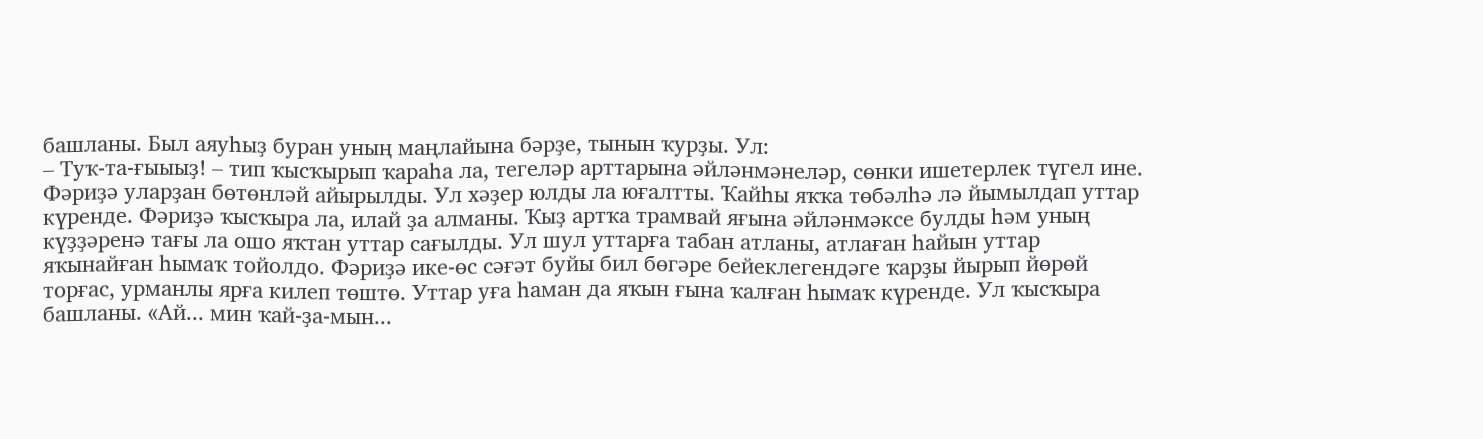башланы. Был аяуһыҙ буран уның маңлайына бәрҙе, тынын ҡурҙы. Ул:
– Туҡ-та-ғыыыҙ! – тип ҡысҡырып ҡараһа ла, тегеләр арттарына әйләнмәнеләр, сөнки ишетерлек түгел ине.
Фәриҙә уларҙан бөтөнләй айырылды. Ул хәҙер юлды ла юғалтты. Ҡайһы яҡҡа төбәлһә лә йымылдап уттар күренде. Фәриҙә ҡысҡыра ла, илай ҙа алманы. Ҡыҙ артҡа трамвай яғына әйләнмәксе булды һәм уның күҙҙәренә тағы ла ошо яҡтан уттар сағылды. Ул шул уттарға табан атланы, атлаған һайын уттар яҡынайған һымаҡ тойолдо. Фәриҙә ике-өс сәғәт буйы бил бөгәре бейеклегендәге ҡарҙы йырып йөрөй торғас, урманлы ярға килеп төштө. Уттар уға һаман да яҡын ғына ҡалған һымаҡ күренде. Ул ҡысҡыра башланы. «Ай... мин ҡай-ҙа-мын...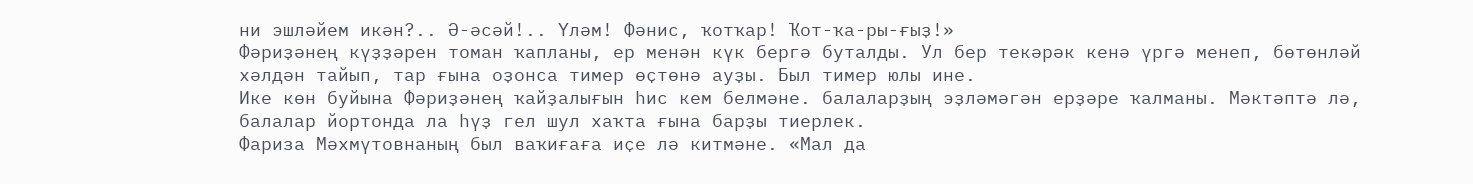ни эшләйем икән?.. Ә-әсәй!.. Үләм! Фәнис, ҡотҡар! Ҡот-ҡа-ры-ғыҙ!»
Фәриҙәнең күҙҙәрен томан ҡапланы, ер менән күк бергә буталды. Ул бер текәрәк кенә үргә менеп, бөтөнләй хәлдән тайып, тар ғына оҙонса тимер өҫтөнә ауҙы. Был тимер юлы ине.
Ике көн буйына Фәриҙәнең ҡайҙалығын һис кем белмәне. балаларҙың эҙләмәгән ерҙәре ҡалманы. Мәктәптә лә, балалар йортонда ла һүҙ гел шул хаҡта ғына барҙы тиерлек.
Фариза Мәхмүтовнаның был ваҡиғаға иҫе лә китмәне. «Мал да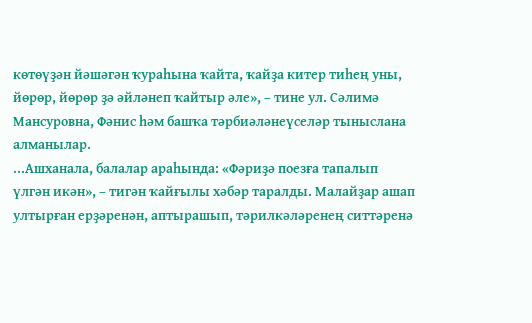көтөүҙән йәшәгән ҡураһына ҡайта, ҡайҙа китер тиһең уны, йөрөр, йөрөр ҙә әйләнеп ҡайтыр әле», – тине ул. Сәлимә Мансуровна, Фәнис һәм башҡа тәрбиәләнеүселәр тыныслана алманылар.
...Ашханала, балалар араһында: «Фәриҙә поезға тапалып үлгән икән», – тигән ҡайғылы хәбәр таралды. Малайҙар ашап ултырған ерҙәренән, аптырашып, тәрилкәләренең ситтәренә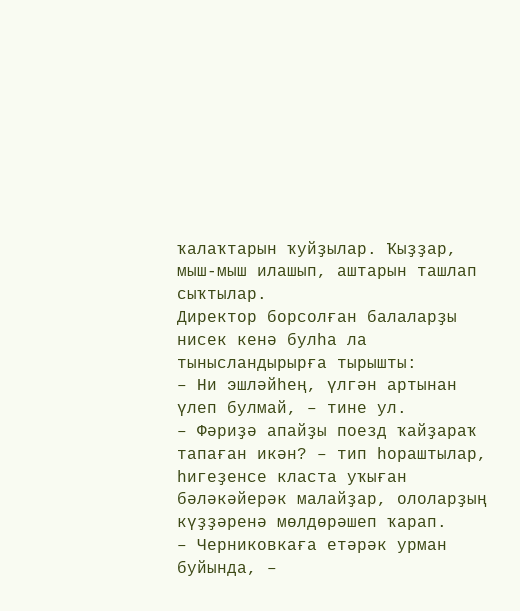ҡалаҡтарын ҡуйҙылар. Ҡыҙҙар, мыш-мыш илашып, аштарын ташлап сыҡтылар.
Директор борсолған балаларҙы нисек кенә булһа ла тынысландырырға тырышты:
– Ни эшләйһең, үлгән артынан үлеп булмай, – тине ул.
– Фәриҙә апайҙы поезд ҡайҙараҡ тапаған икән? – тип һораштылар, һигеҙенсе класта уҡыған бәләкәйерәк малайҙар, ололарҙың күҙҙәренә мөлдөрәшеп ҡарап.
– Черниковкаға етәрәк урман буйында, –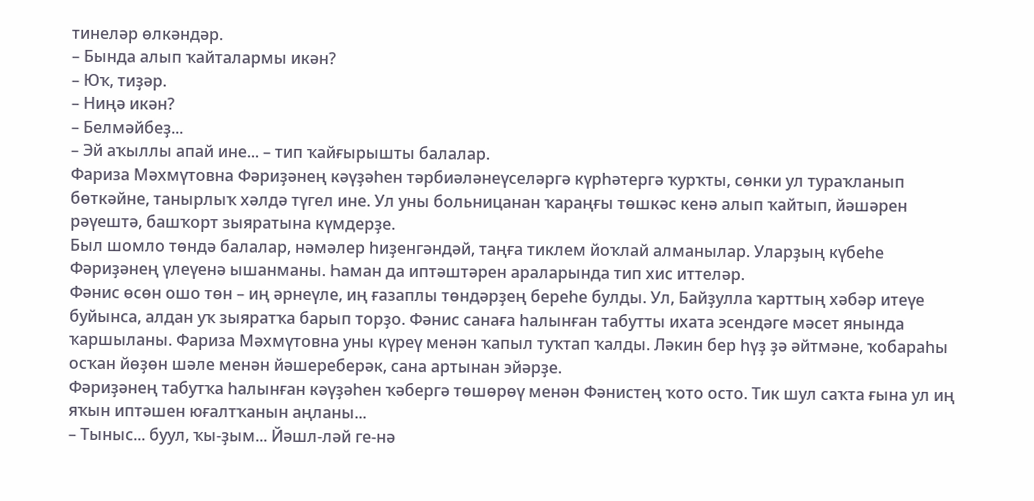тинеләр өлкәндәр.
– Бында алып ҡайталармы икән?
– Юҡ, тиҙәр.
– Ниңә икән?
– Белмәйбеҙ...
– Эй аҡыллы апай ине... – тип ҡайғырышты балалар.
Фариза Мәхмүтовна Фәриҙәнең кәүҙәһен тәрбиәләнеүселәргә күрһәтергә ҡурҡты, сөнки ул тураҡланып бөткәйне, танырлыҡ хәлдә түгел ине. Ул уны больницанан ҡараңғы төшкәс кенә алып ҡайтып, йәшәрен рәүештә, башҡорт зыяратына күмдерҙе.
Был шомло төндә балалар, нәмәлер һиҙенгәндәй, таңға тиклем йоҡлай алманылар. Уларҙың күбеһе Фәриҙәнең үлеүенә ышанманы. Һаман да иптәштәрен араларында тип хис иттеләр.
Фәнис өсөн ошо төн – иң әрнеүле, иң ғазаплы төндәрҙең береһе булды. Ул, Байҙулла ҡарттың хәбәр итеүе буйынса, алдан уҡ зыяратҡа барып торҙо. Фәнис санаға һалынған табутты ихата эсендәге мәсет янында ҡаршыланы. Фариза Мәхмүтовна уны күреү менән ҡапыл туҡтап ҡалды. Ләкин бер һүҙ ҙә әйтмәне, ҡобараһы осҡан йөҙөн шәле менән йәшереберәк, сана артынан эйәрҙе.
Фәриҙәнең табутҡа һалынған кәүҙәһен ҡәбергә төшөрөү менән Фәнистең ҡото осто. Тик шул саҡта ғына ул иң яҡын иптәшен юғалтҡанын аңланы...
– Тыныс... буул, ҡы-ҙым... Йәшл-ләй ге-нә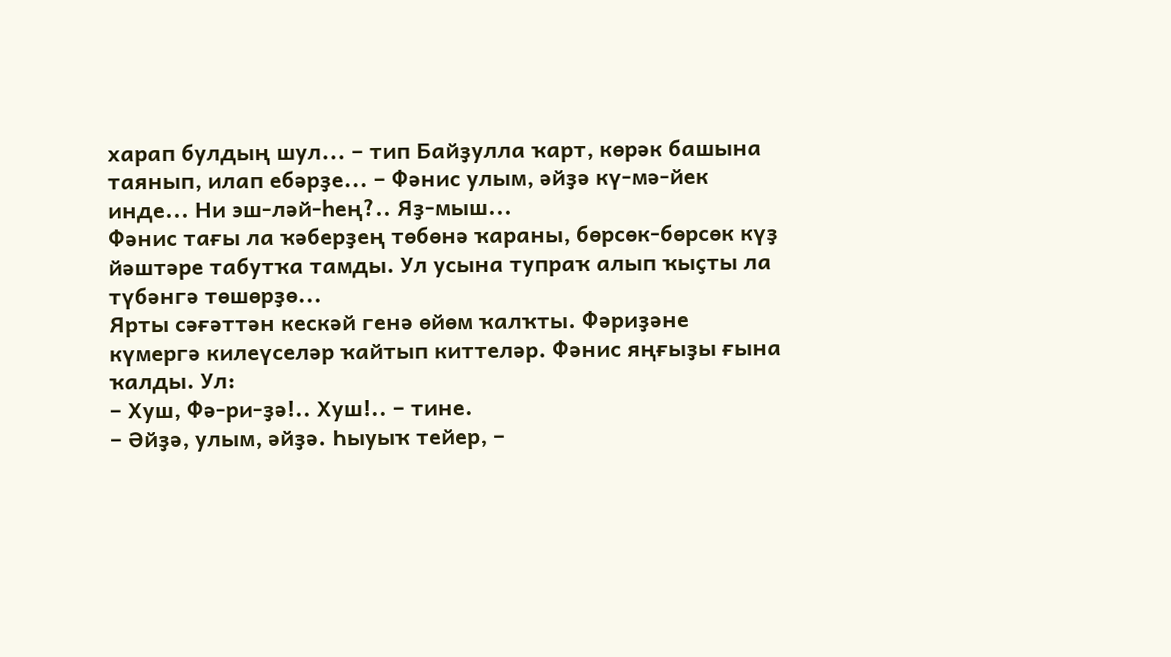харап булдың шул... – тип Байҙулла ҡарт, көрәк башына таянып, илап ебәрҙе... – Фәнис улым, әйҙә кү-мә-йек инде... Ни эш-ләй-һең?.. Яҙ-мыш...
Фәнис тағы ла ҡәберҙең төбөнә ҡараны, бөрсөк-бөрсөк күҙ йәштәре табутҡа тамды. Ул усына тупраҡ алып ҡыҫты ла түбәнгә төшөрҙө...
Ярты сәғәттән кескәй генә өйөм ҡалҡты. Фәриҙәне күмергә килеүселәр ҡайтып киттеләр. Фәнис яңғыҙы ғына ҡалды. Ул:
– Хуш, Фә-ри-ҙә!.. Хуш!.. – тине.
– Әйҙә, улым, әйҙә. Һыуыҡ тейер, –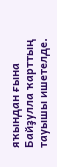яҡындан ғына Байҙулла ҡарттың тауышы ишетелде.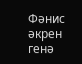Фәнис әкрен генә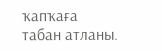ҡапҡаға табан атланы.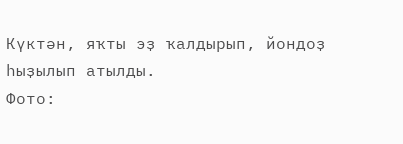Күктән, яҡты эҙ ҡалдырып, йондоҙ һыҙылып атылды.
Фото: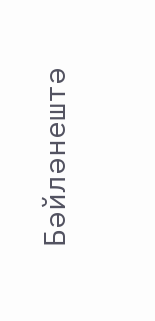Бәйләнештә